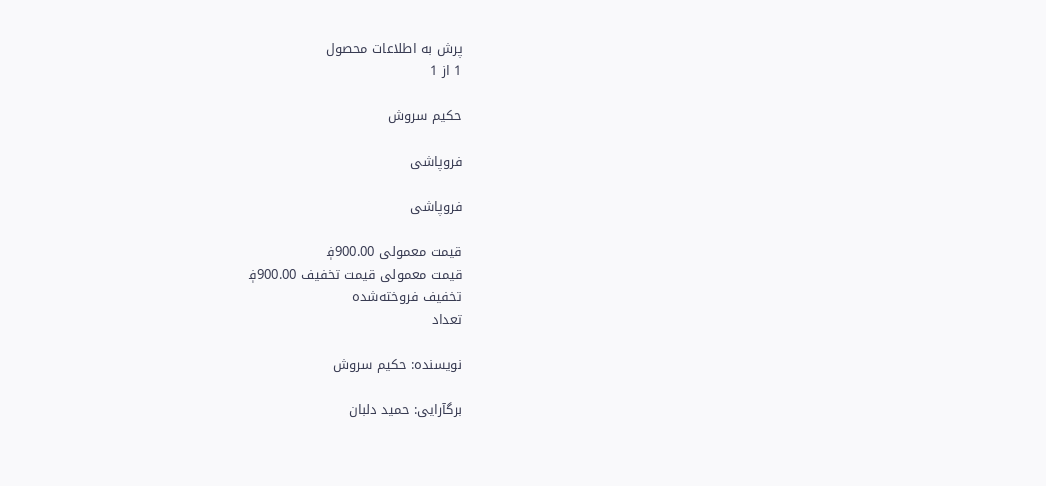پرش به اطلاعات محصول
1 از 1

حکیم سروش

فروپاشی

فروپاشی

قیمت معمولی 900.00؋
قیمت معمولی قیمت تخفیف 900.00؋
تخفیف فروخته‌شده
تعداد

نویسنده: حکیم سروش

برگآرایی: حمید دلبان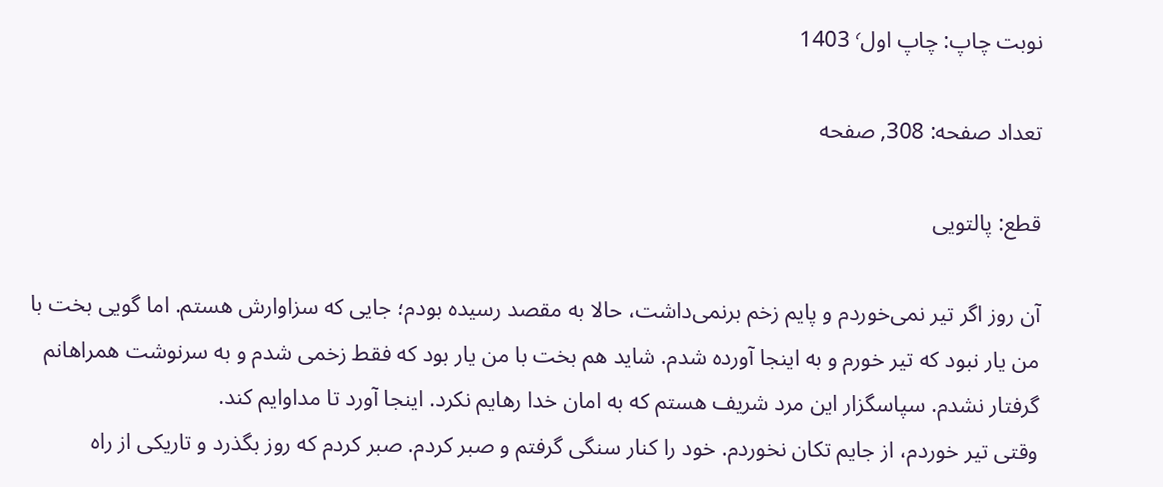نوبت چاپ: چاپ اول٬ 1403

تعداد صفحه: 308, صفحه

قطع: پالتویی

آن روز اگر تیر نمی‌خوردم و پایم زخم برنمی‌داشت، حالا به مقصد رسیده بودم؛ جایی که سزاوارش هستم. اما گویی بخت با من یار نبود که تیر خورم و به اینجا آورده شدم. شاید هم بخت با من یار بود که فقط زخمی شدم و به سرنوشت همراهانم گرفتار نشدم. سپاسگزار این مرد شریف هستم که به امان خدا رهایم نکرد. اینجا آورد تا مداوایم کند.
وقتی تیر خوردم، از جایم تکان نخوردم. خود را کنار سنگی گرفتم و صبر کردم. صبر کردم که روز بگذرد و تاریکی از راه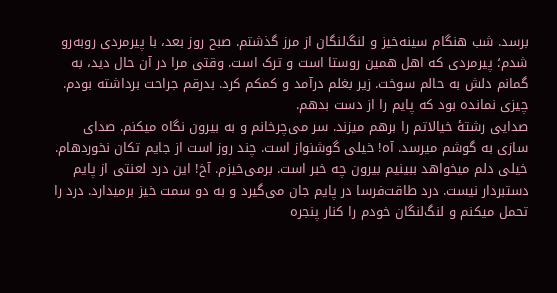برسد. شب هنگام سینه‌خیز و لنگ‌لنگان از مرز گذشتم. صبح روز بعد، با پیرمردی روبه‌رو شدم؛ پیرمردی که اهل همین روستا است و ترک است. وقتی مرا در آن حال دید، به گمانم دلش به حالم سوخت. زیر بغلم درآمد و کمکم کرد. بدرقم جراحت برداشته بودم. چیزی نمانده بود که پایم را از دست بدهم.
صدایی رشتۀ خیالاتم را برهم میزند. سر می‌چرخانم و به بیرون نگاه میکنم. صدای سازی به گوشم میرسد. آه! خیلی گوشنواز است. چند روز است از جایم تکان نخوردهام. خیلی دلم میخواهد ببینیم بیرون چه خبر است. برمی‌خیزم. آخ! این درد لعنتی از پایم دستبردار نیست. درد طاقت‌فرسا در پایم جان می‌گیرد و به دو سمت خیز برمیدارد. درد را تحمل میکنم و لنگ‌لنگان خودم را کنار پنجره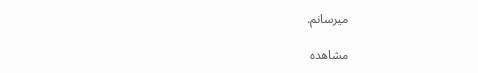میرسانم.

مشاهده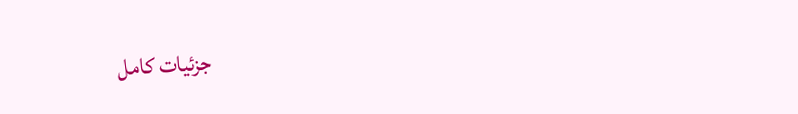جزئیات کامل